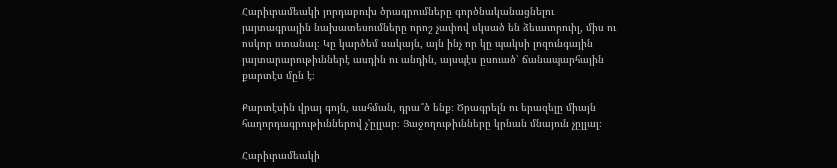Հարիւրամեակի յորդաբուխ ծրագրումները գործնականացնելու յայտագրային նախատեսումները որոշ չափով սկսած են ձեւաւորուիլ, միս ու ոսկոր ստանալ։ Կը կարծեմ սակայն, այն ինչ որ կը պակսի լոզունգային յայտարարութիւններէ ասդին ու անդին, այսպէս ըսուած՝ ճանապարհային քարտէս մըն է։

Քարտէսին վրայ գոյն, սահման, դրա՞ծ ենք։ Ծրագրելն ու երազելը միայն հաղորդագրութիւններով չ'ըլլար։ Յաջողութիւնները կրնան մնայուն չըլլալ։

Հարիւրամեակի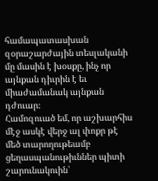համապատասխան զօրաշարժային տեսլականի մը մասին է խօսքը, ինչ որ այնքան դիւրին է եւ միաժամանակ այնքան դժուար։
Համոզուած եմ, որ աշխարհիս մէջ ասկէ վերջ ալ փոքր թէ մեծ տարողութեամբ ցեղասպանութիւններ պիտի շարունակուին՝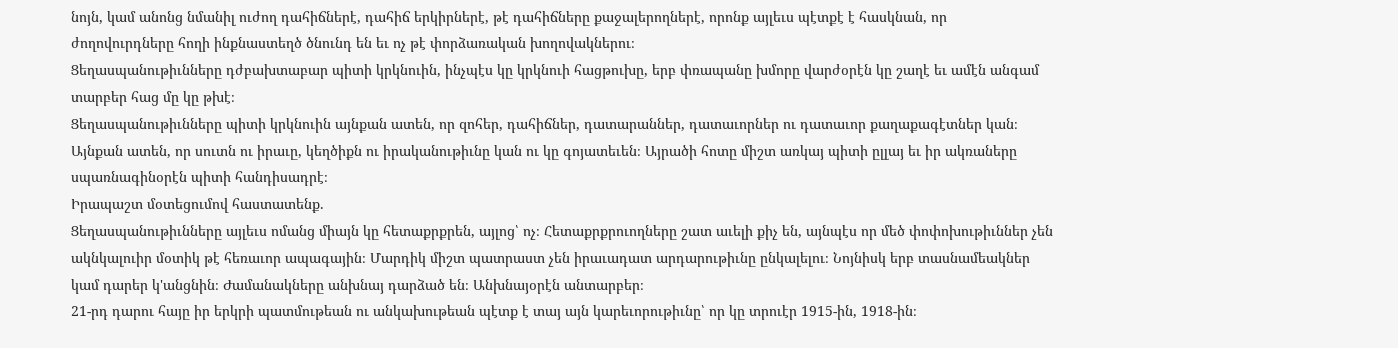նոյն, կամ անոնց նմանիլ ուժող դահիճներէ, դահիճ երկիրներէ, թէ դահիճները քաջալերողներէ, որոնք այլեւս պէտքէ է հասկնան, որ ժողովուրդները հողի ինքնաստեղծ ծնունդ են եւ ոչ թէ փորձառական խողովակներու։
Ցեղասպանութիւնները դժբախտաբար պիտի կրկնուին, ինչպէս կը կրկնուի հացթուխը, երբ փռապանը խմորը վարժօրէն կը շաղէ եւ ամէն անգամ տարբեր հաց մը կը թխէ։
Ցեղասպանութիւնները պիտի կրկնուին այնքան ատեն, որ զոհեր, դահիճներ, դատարաններ, դատաւորներ ու դատաւոր քաղաքագէտներ կան։
Այնքան ատեն, որ սուտն ու իրաւը, կեղծիքն ու իրականութիւնը կան ու կը գոյատեւեն։ Այրածի հոտը միշտ առկայ պիտի ըլլայ եւ իր ակռաները սպառնագինօրէն պիտի հանդիսադրէ։
Իրապաշտ մօտեցումով հաստատենք.
Ցեղասպանութիւնները այլեւս ոմանց միայն կը հետաքրքրեն, այլոց՝ ոչ։ Հետաքրքրուողները շատ աւելի քիչ են, այնպէս որ մեծ փոփոխութիւններ չեն ակնկալուիր մօտիկ թէ հեռաւոր ապագային։ Մարդիկ միշտ պատրաստ չեն իրաւադատ արդարութիւնը ընկալելու։ Նոյնիսկ երբ տասնամեակներ կամ դարեր կ'անցնին։ Ժամանակները անխնայ դարձած են։ Անխնայօրէն անտարբեր։
21-րդ դարու հայը իր երկրի պատմութեան ու անկախութեան պէտք է տայ այն կարեւորութիւնը՝ որ կը տրուէր 1915-ին, 1918-ին։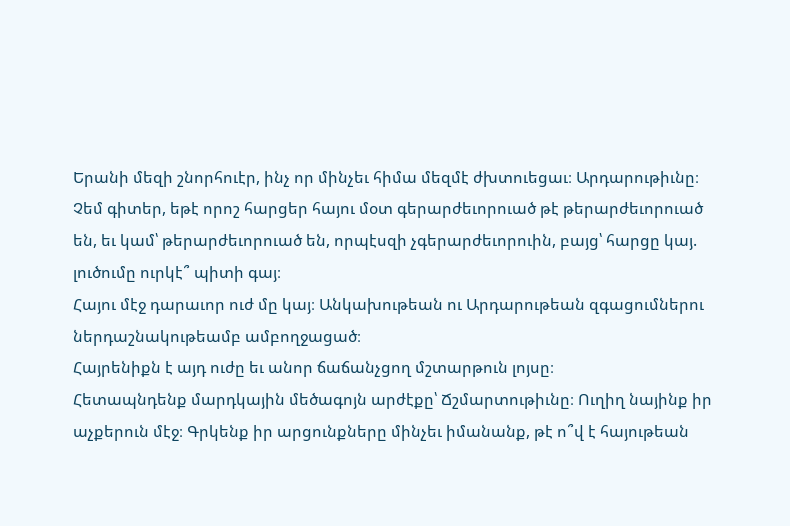Երանի մեզի շնորհուէր, ինչ որ մինչեւ հիմա մեզմէ ժխտուեցաւ։ Արդարութիւնը։
Չեմ գիտեր, եթէ որոշ հարցեր հայու մօտ գերարժեւորուած թէ թերարժեւորուած են, եւ կամ՝ թերարժեւորուած են, որպէսզի չգերարժեւորուին, բայց՝ հարցը կայ. լուծումը ուրկէ՞ պիտի գայ։
Հայու մէջ դարաւոր ուժ մը կայ։ Անկախութեան ու Արդարութեան զգացումներու ներդաշնակութեամբ ամբողջացած։
Հայրենիքն է այդ ուժը եւ անոր ճաճանչցող մշտարթուն լոյսը։
Հետապնդենք մարդկային մեծագոյն արժէքը՝ Ճշմարտութիւնը։ Ուղիղ նայինք իր աչքերուն մէջ։ Գրկենք իր արցունքները մինչեւ իմանանք, թէ ո՞վ է հայութեան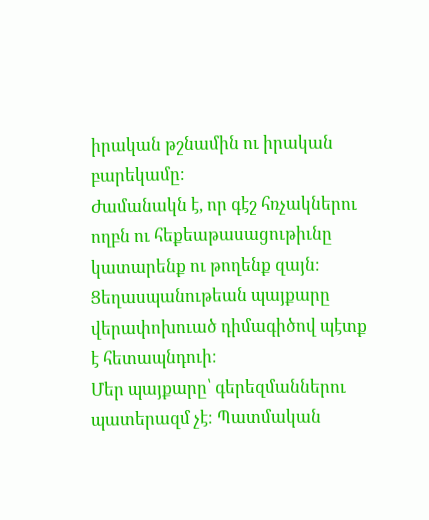իրական թշնամին ու իրական բարեկամը։
Ժամանակն է, որ գէշ հռչակներու ողբն ու հեքեաթասացութիւնը կատարենք ու թողենք զայն։
Ցեղասպանութեան պայքարը վերափոխուած դիմագիծով պէտք է հետապնդուի։
Մեր պայքարը՝ գերեզմաններու պատերազմ չէ։ Պատմական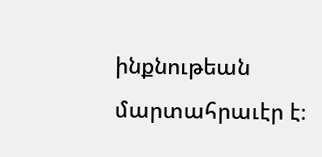ինքնութեան մարտահրաւէր է։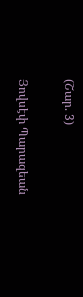(Շար. 3)

Յովսէփ Պարազեան